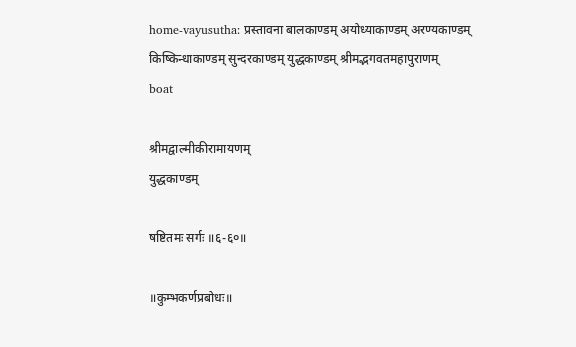home-vayusutha: प्रस्तावना बालकाण्डम् अयोध्याकाण्डम् अरण्यकाण्डम् किष्किन्धाकाण्डम् सुन्दरकाण्डम् युद्धकाण्डम् श्रीमद्भगवतमहापुराणम्
boat

श्रीमद्वाल्मीकीरामायणम्
युद्धकाण्डम्

षष्टितमः सर्गः ॥६-६०॥

॥कुम्भकर्णप्रबोधः॥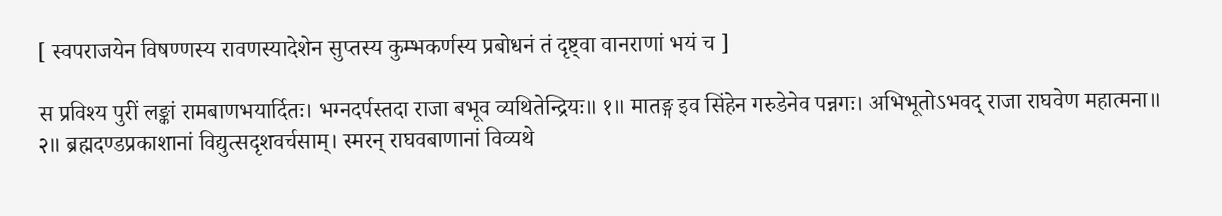[ स्वपराजयेन विषण्णस्य रावणस्यादेशेन सुप्तस्य कुम्भकर्णस्य प्रबोधनं तं दृष्ट्वा वानराणां भयं च ]

स प्रविश्य पुरीं लङ्कां रामबाणभयार्दितः। भग्नदर्पस्तदा राजा बभूव व्यथितेन्द्रियः॥ १॥ मातङ्ग इव सिंहेन गरुडेनेव पन्नगः। अभिभूतोऽभवद् राजा राघवेण महात्मना॥ २॥ ब्रह्मदण्डप्रकाशानां विद्युत्सदृशवर्चसाम्। स्मरन् राघवबाणानां विव्यथे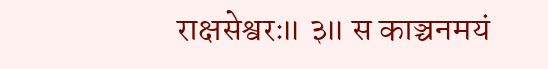राक्षसेश्वरः॥ ३॥ स काञ्चनमयं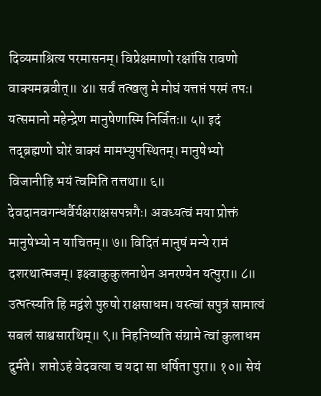दिव्यमाश्रित्य परमासनम्। विप्रेक्षमाणो रक्षांसि रावणो वाक्यमब्रवीत्॥ ४॥ सर्वं तत्खलु मे मोघं यत्तप्तं परमं तपः। यत्समानो महेन्द्रेण मानुषेणास्मि निर्जितः॥ ५॥ इदं तद्ब्रह्मणो घोरं वाक्यं मामभ्युपस्थितम्। मानुषेभ्यो विजानीहि भयं त्वमिति तत्तथा॥ ६॥ देवदानवगन्धर्वैर्यक्षराक्षसपन्नगैः। अवध्यत्वं मया प्रोक्तं मानुषेभ्यो न याचितम्॥ ७॥ विदितं मानुषं मन्ये रामं दशरथात्मजम्। इक्ष्वाकुकुलनाथेन अनरण्येन यत्पुरा॥ ८॥ उत्पत्स्यति हि मद्वंशे पुरुषो राक्षसाधम। यस्त्वां सपुत्रं सामात्यं सबलं साश्वसारथिम्॥ ९॥ निहनिष्यति संग्रामे त्वां कुलाधम दुर्मते। शप्तोऽहं वेदवत्या च यदा सा धर्षिता पुरा॥ १०॥ सेयं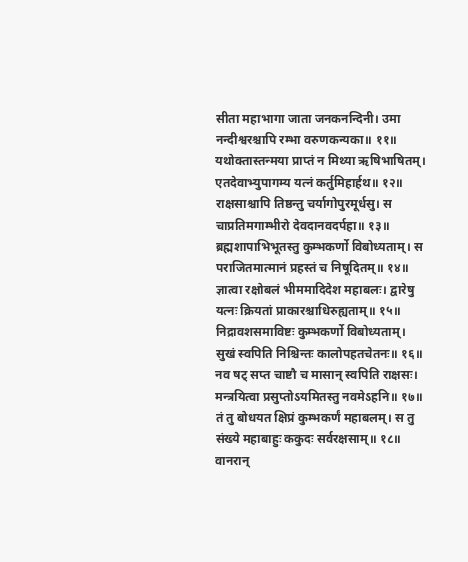सीता महाभागा जाता जनकनन्दिनी। उमा नन्दीश्वरश्चापि रम्भा वरुणकन्यका॥ ११॥ यथोक्तास्तन्मया प्राप्तं न मिथ्या ऋषिभाषितम्। एतदेवाभ्युपागम्य यत्नं कर्तुमिहार्हथ॥ १२॥ राक्षसाश्चापि तिष्ठन्तु चर्यागोपुरमूर्धसु। स चाप्रतिमगाम्भीरो देवदानवदर्पहा॥ १३॥ ब्रह्मशापाभिभूतस्तु कुम्भकर्णो विबोध्यताम्। स पराजितमात्मानं प्रहस्तं च निषूदितम्॥ १४॥ ज्ञात्वा रक्षोबलं भीममादिदेश महाबलः। द्वारेषु यत्नः क्रियतां प्राकारश्चाधिरुह्यताम्॥ १५॥ निद्रावशसमाविष्टः कुम्भकर्णो विबोध्यताम्। सुखं स्वपिति निश्चिन्तः कालोपहतचेतनः॥ १६॥ नव षट् सप्त चाष्टौ च मासान् स्वपिति राक्षसः। मन्त्रयित्वा प्रसुप्तोऽयमितस्तु नवमेऽहनि॥ १७॥ तं तु बोधयत क्षिप्रं कुम्भकर्णं महाबलम्। स तु संख्ये महाबाहुः ककुदः सर्वरक्षसाम्॥ १८॥ वानरान्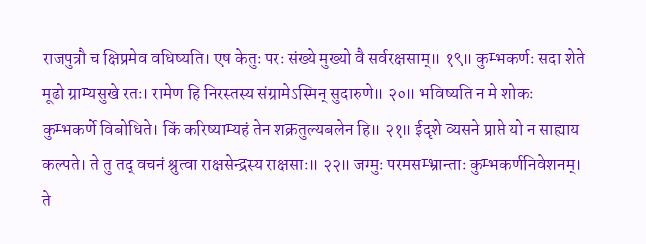राजपुत्रौ च क्षिप्रमेव वधिष्यति। एष केतुः परः संख्ये मुख्यो वै सर्वरक्षसाम्॥ १९॥ कुम्भकर्णः सदा शेते मूढो ग्राम्यसुखे रतः। रामेण हि निरस्तस्य संग्रामेऽस्मिन् सुदारुणे॥ २०॥ भविष्यति न मे शोकः कुम्भकर्णे विबोधिते। किं करिष्याम्यहं तेन शक्रतुल्यबलेन हि॥ २१॥ ईदृशे व्यसने प्राप्ते यो न साह्याय कल्पते। ते तु तद् वचनं श्रुत्वा राक्षसेन्द्रस्य राक्षसाः॥ २२॥ जग्मुः परमसम्भ्रान्ताः कुम्भकर्णनिवेशनम्। ते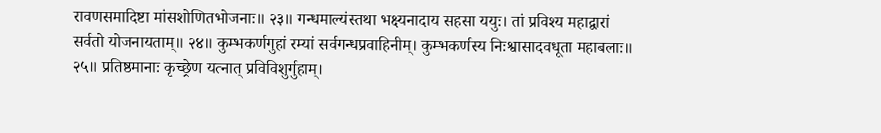रावणसमादिष्टा मांसशोणितभोजनाः॥ २३॥ गन्धमाल्यंस्तथा भक्ष्यनादाय सहसा ययुः। तां प्रविश्य महाद्वारां सर्वतो योजनायताम्॥ २४॥ कुम्भकर्णगुहां रम्यां सर्वगन्धप्रवाहिनीम्। कुम्भकर्णस्य निःश्वासादवधूता महाबलाः॥ २५॥ प्रतिष्ठमानाः कृच्छ्रेण यत्नात् प्रविविशुर्गुहाम्।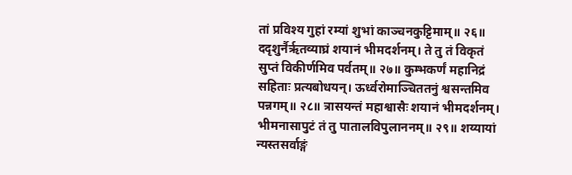तां प्रविश्य गुहां रम्यां शुभां काञ्चनकुट्टिमाम्॥ २६॥ ददृशुर्नैर्ऋतव्याघ्रं शयानं भीमदर्शनम्। ते तु तं विकृतं सुप्तं विकीर्णमिव पर्वतम्॥ २७॥ कुम्भकर्णं महानिद्रं सहिताः प्रत्यबोधयन्। ऊर्ध्वरोमाञ्चिततनुं श्वसन्तमिव पन्नगम्॥ २८॥ त्रासयन्तं महाश्वासैः शयानं भीमदर्शनम्। भीमनासापुटं तं तु पातालविपुलाननम्॥ २९॥ शय्यायां न्यस्तसर्वाङ्गं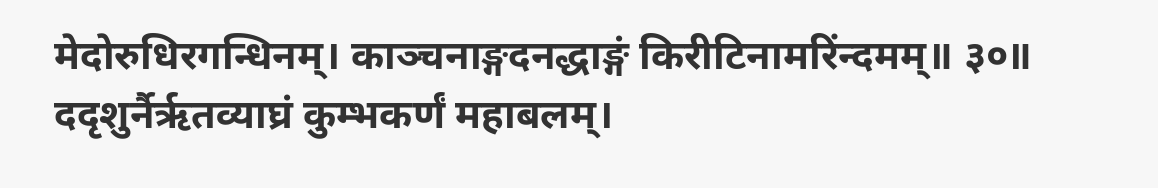मेदोरुधिरगन्धिनम्। काञ्चनाङ्गदनद्धाङ्गं किरीटिनामरिंन्दमम्॥ ३०॥ ददृशुर्नैर्ऋतव्याघ्रं कुम्भकर्णं महाबलम्।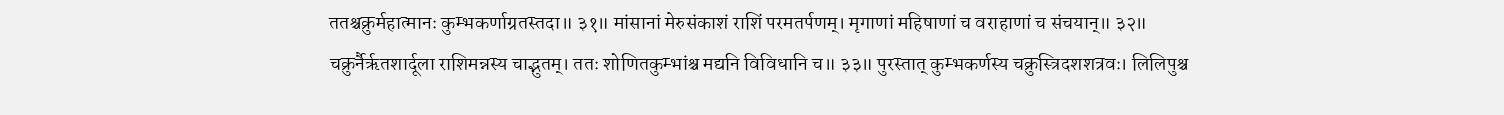ततश्चक्रुर्महात्मानः कुम्भकर्णाग्रतस्तदा॥ ३१॥ मांसानां मेरुसंकाशं राशिं परमतर्पणम्। मृगाणां महिषाणां च वराहाणां च संचयान्॥ ३२॥ चक्रुर्नैर्ऋतशार्दूला राशिमन्नस्य चाद्भुतम्। ततः शोणितकुम्भांश्च मद्यनि विविधानि च॥ ३३॥ पुरस्तात् कुम्भकर्णस्य चक्रुस्त्रिदशशत्रवः। लिलिपुश्च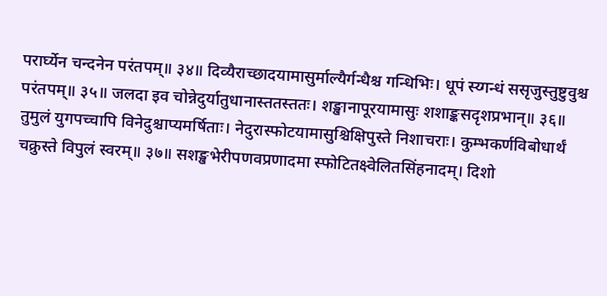परार्घ्येन चन्दनेन परंतपम्॥ ३४॥ दिव्यैराच्छादयामासुर्माल्यैर्गन्धैश्च गन्धिभिः। धूपं स्य्गन्धं ससृजुस्तुष्टुवुश्च परंतपम्॥ ३५॥ जलदा इव चोन्नेदुर्यातुधानास्ततस्ततः। शङ्खानापूरयामासुः शशाङ्कसदृशप्रभान्॥ ३६॥ तुमुलं युगपच्चापि विनेदुश्चाप्यमर्षिताः। नेदुरास्फोटयामासुश्चिक्षिपुस्ते निशाचराः। कुम्भकर्णविबोधार्थं चक्रुस्ते विपुलं स्वरम्॥ ३७॥ सशङ्खभेरीपणवप्रणादमा स्फोटितक्ष्वेलितसिंहनादम्। दिशो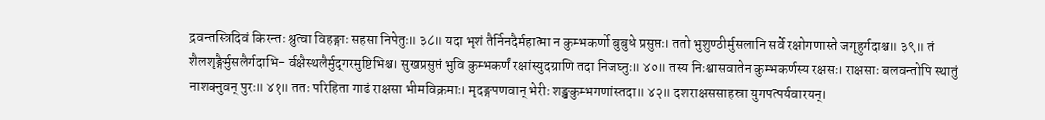द्रवन्तस्त्रिदिवं किरन्तः श्रुत्वा विहङ्गाः सहसा निपेतुः॥ ३८॥ यदा भृशं तैर्निनदैर्महात्मा न कुम्भकर्णो बुबुधे प्रसुप्तः। ततो भुशुण्ठीर्मुसलानि सर्वे रक्षोगणास्ते जगृहुर्गदाश्च॥ ३९॥ तं शैलशृङ्गैर्मुसलैर्गदाभि- र्वक्षैस्थलैर्मुद‍्गरमुष्टिभिश्च। सुखप्रसुप्तं भुवि कुम्भकर्णं रक्षांस्युदग्राणि तदा निजघ्नुः॥ ४०॥ तस्य निःश्वासवातेन कुम्भकर्णस्य रक्षसः। राक्षसाः बलवन्तोपि स्थातुं नाशक्नुवन् पुरः॥ ४१॥ ततः परिहिता गाढं राक्षसा भीमविक्रमाः। मृदङ्गपणवान् भेरीः शङ्खकुम्भगणांस्तदा॥ ४२॥ दशराक्षससाहस्रा युगपत्पर्यवारयन्।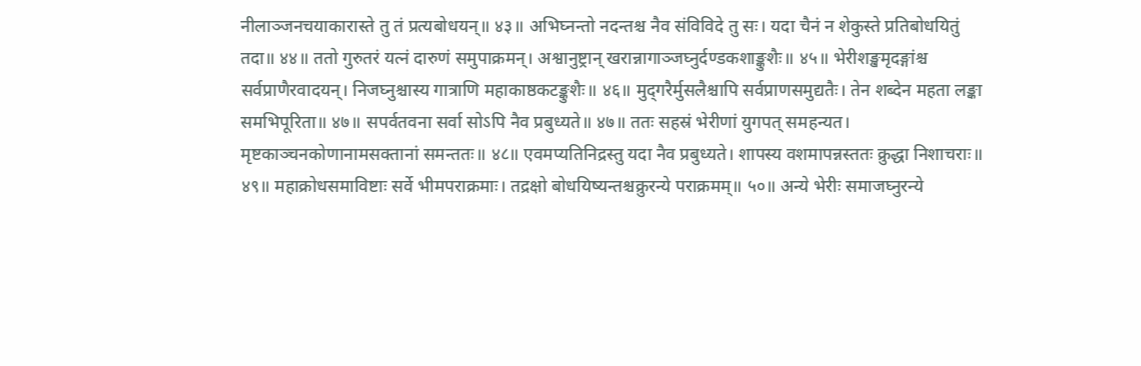नीलाञ्जनचयाकारास्ते तु तं प्रत्यबोधयन्॥ ४३॥ अभिघ्नन्तो नदन्तश्च नैव संविविदे तु सः। यदा चैनं न शेकुस्ते प्रतिबोधयितुं तदा॥ ४४॥ ततो गुरुतरं यत्नं दारुणं समुपाक्रमन्। अश्वानुष्ट्रान् खरान्नागाञ्जघ्नुर्दण्डकशाङ्कुशैः॥ ४५॥ भेरीशङ्खमृदङ्गांश्च सर्वप्राणैरवादयन्। निजघ्नुश्चास्य गात्राणि महाकाष्ठकटङ्कुशैः॥ ४६॥ मुद‍्गरैर्मुसलैश्चापि सर्वप्राणसमुद्यतैः। तेन शब्देन महता लङ्का समभिपूरिता॥ ४७॥ सपर्वतवना सर्वा सोऽपि नैव प्रबुध्यते॥ ४७॥ ततः सहस्रं भेरीणां युगपत् समहन्यत। मृष्टकाञ्चनकोणानामसक्तानां समन्ततः॥ ४८॥ एवमप्यतिनिद्रस्तु यदा नैव प्रबुध्यते। शापस्य वशमापन्नस्ततः क्रुद्धा निशाचराः॥ ४९॥ महाक्रोधसमाविष्टाः सर्वे भीमपराक्रमाः। तद्रक्षो बोधयिष्यन्तश्चक्रुरन्ये पराक्रमम्॥ ५०॥ अन्ये भेरीः समाजघ्नुरन्ये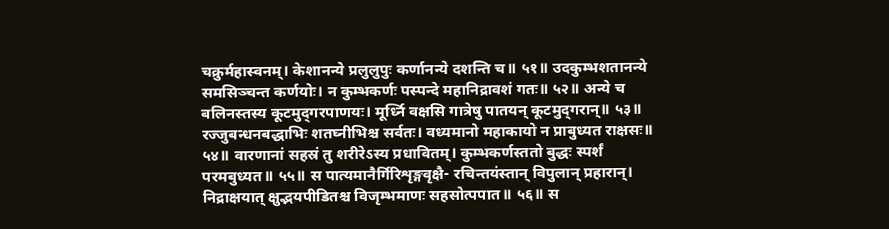चक्रुर्महास्वनम्। केशानन्ये प्रलुलुपुः कर्णानन्ये दशन्ति च॥ ५१॥ उदकुम्भशतानन्ये समसिञ्चन्त कर्णयोः। न कुम्भकर्णः पस्पन्दे महानिद्रावशं गतः॥ ५२॥ अन्ये च बलिनस्तस्य कूटमुद‍्गरपाणयः। मूर्ध्नि वक्षसि गात्रेषु पातयन् कूटमुद‍्गरान्॥ ५३॥ रज्जुबन्धनबद्धाभिः शतघ्नीभिश्च सर्वतः। वध्यमानो महाकायो न प्राबुध्यत राक्षसः॥ ५४॥ वारणानां सहस्रं तु शरीरेऽस्य प्रधावितम्। कुम्भकर्णस्ततो बुद्धः स्पर्शं परमबुध्यत॥ ५५॥ स पात्यमानैर्गिरिशृङ्गवृक्षै- रचिन्तयंस्तान् विपुलान् प्रहारान्। निद्राक्षयात् क्षुद्भयपीडितश्च विजृम्भमाणः सहसोत्पपात॥ ५६॥ स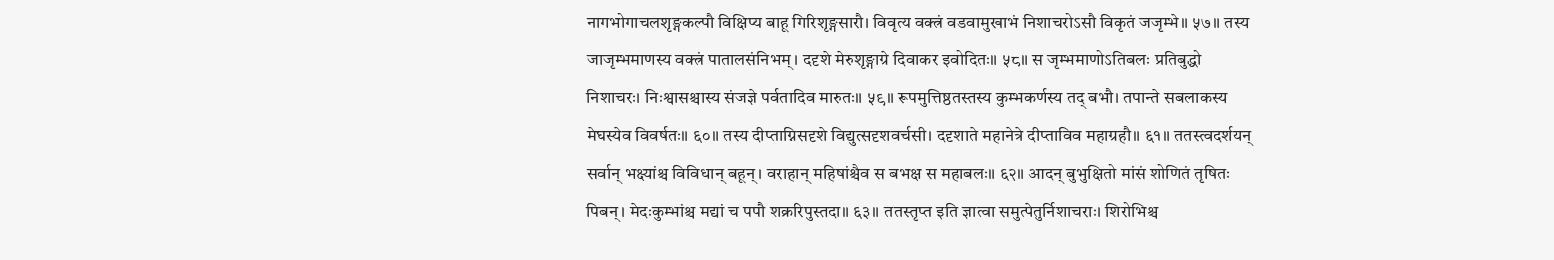नागभोगाचलशृङ्गकल्पौ विक्षिप्य बाहू गिरिशृङ्गसारौ। विवृत्य वक्त्रं वडवामुखाभं निशाचरोऽसौ विकृतं जजृम्भे॥ ५७॥ तस्य जाजृम्भमाणस्य वक्त्रं पातालसंनिभम्। ददृशे मेरुशृङ्गाग्रे दिवाकर इवोदितः॥ ५८॥ स जृम्भमाणोऽतिबलः प्रतिबुद्धो निशाचरः। निःश्वासश्चास्य संजज्ञे पर्वतादिव मारुतः॥ ५९॥ रूपमुत्तिष्ठतस्तस्य कुम्भकर्णस्य तद् बभौ। तपान्ते सबलाकस्य मेघस्येव विवर्षतः॥ ६०॥ तस्य दीप्ताग्निसदृशे विद्युत्सदृशवर्चसी। ददृशाते महानेत्रे दीप्ताविव महाग्रहौ॥ ६१॥ ततस्त्वदर्शयन् सर्वान् भक्ष्यांश्च विविधान् बहून्। वराहान् महिषांश्चैव स बभक्ष स महाबलः॥ ६२॥ आदन् बुभुक्षितो मांसं शोणितं तृषितः पिबन्। मेदःकुम्भांश्च मद्यां च पपौ शक्ररिपुस्तदा॥ ६३॥ ततस्तृप्त इति ज्ञात्वा समुत्पेतुर्निशाचराः। शिरोभिश्च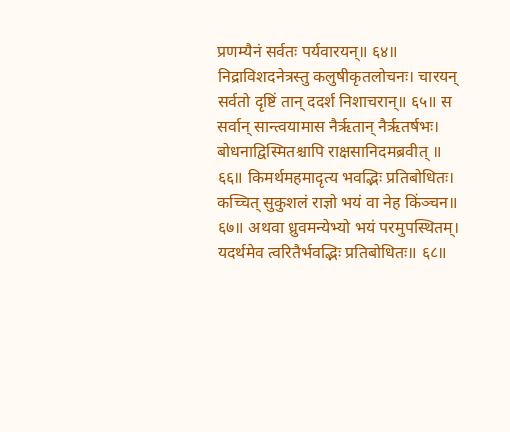प्रणम्यैनं सर्वतः पर्यवारयन्॥ ६४॥ निद्राविशदनेत्रस्तु कलुषीकृतलोचनः। चारयन् सर्वतो दृष्टिं तान् ददर्श निशाचरान्॥ ६५॥ स सर्वान् सान्त्वयामास नैर्ऋतान् नैर्ऋतर्षभः। बोधनाद्विस्मितश्चापि राक्षसानिदमब्रवीत् ॥ ६६॥ किमर्थमहमादृत्य भवद्भिः प्रतिबोधितः। कच्चित् सुकुशलं राज्ञो भयं वा नेह किंञ्चन॥ ६७॥ अथवा ध्रुवमन्येभ्यो भयं परमुपस्थितम्। यदर्थमेव त्वरितैर्भवद्भिः प्रतिबोधितः॥ ६८॥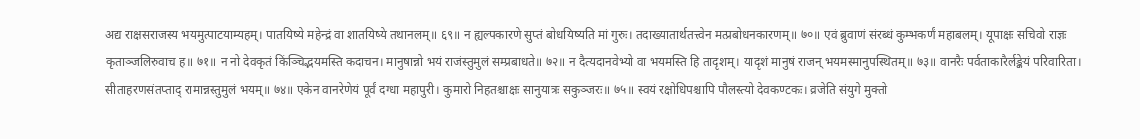अद्य राक्षसराजस्य भयमुत्पाटयाम्यहम्। पातयिष्ये महेन्द्रं वा शातयिष्ये तथानलम्॥ ६९॥ न ह्यल्पकारणे सुप्तं बोधयिष्यति मां गुरुः। तदाख्यातार्थतत्त्वेन मत्प्रबोधनकारणम्॥ ७०॥ एवं ब्रुवाणं संरब्धं कुम्भकर्णं महाबलम्। यूपाक्षः सचिवो राज्ञः कृताञ्जलिरुवाच ह॥ ७१॥ न नो देवकृतं किंञ्चिद्भयमस्ति कदाचन। मानुषान्नो भयं राजंस्तुमुलं सम्प्रबाधते॥ ७२॥ न दैत्यदानवेभ्यो वा भयमस्ति हि तादृशम्। यादृशं मानुषं राजन् भयमस्मानुपस्थितम्॥ ७३॥ वानरैः पर्वताकारैर्लङ्केयं परिवारिता। सीताहरणसंतप्ताद् रामान्नस्तुमुलं भयम्॥ ७४॥ एकेन वानरेणेयं पूर्वं दग्धा महापुरी। कुमारो निहतश्चाक्षः सानुयात्रः सकुञ्जरः॥ ७५॥ स्वयं रक्षोधिपश्चापि पौलस्त्यो देवकण्टकः। व्रजेति संयुगे मुक्तो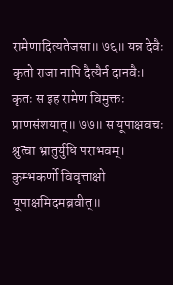रामेणादित्यतेजसा॥ ७६॥ यन्न देवैः कृतो राजा नापि दैत्यैर्न दानवैः। कृतः स इह रामेण विमुक्तः प्राणसंशयात्॥ ७७॥ स यूपाक्षवचः श्रुत्वा भ्रातुर्युधि पराभवम्। कुम्भकर्णो विवृत्ताक्षो यूपाक्षमिदमब्रवीत्॥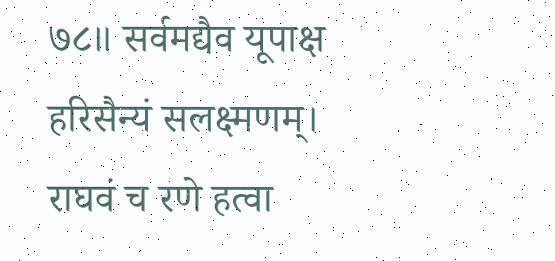७८॥ सर्वमद्यैव यूपाक्ष हरिसैन्यं सलक्ष्मणम्। राघवं च रणे हत्वा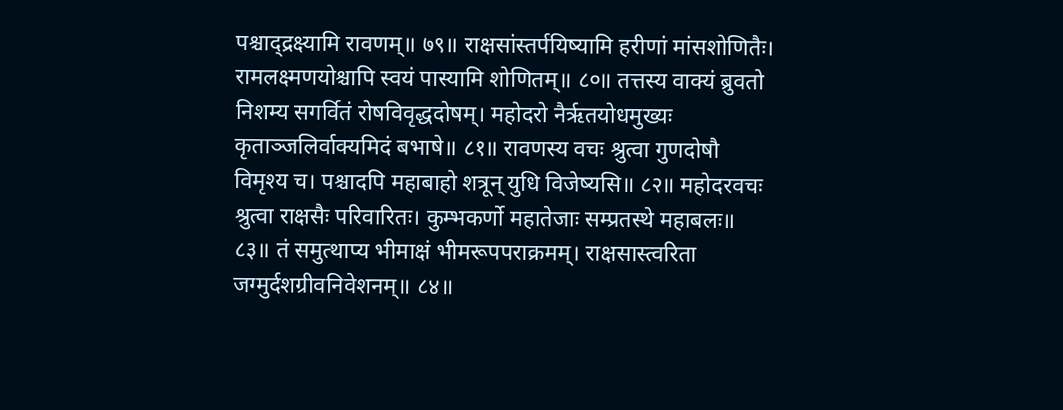पश्चाद्द्रक्ष्यामि रावणम्॥ ७९॥ राक्षसांस्तर्पयिष्यामि हरीणां मांसशोणितैः। रामलक्ष्मणयोश्चापि स्वयं पास्यामि शोणितम्॥ ८०॥ तत्तस्य वाक्यं ब्रुवतो निशम्य सगर्वितं रोषविवृद्धदोषम्। महोदरो नैर्ऋतयोधमुख्यः कृताञ्जलिर्वाक्यमिदं बभाषे॥ ८१॥ रावणस्य वचः श्रुत्वा गुणदोषौ विमृश्य च। पश्चादपि महाबाहो शत्रून् युधि विजेष्यसि॥ ८२॥ महोदरवचः श्रुत्वा राक्षसैः परिवारितः। कुम्भकर्णो महातेजाः सम्प्रतस्थे महाबलः॥ ८३॥ तं समुत्थाप्य भीमाक्षं भीमरूपपराक्रमम्। राक्षसास्त्वरिता जग्मुर्दशग्रीवनिवेशनम्॥ ८४॥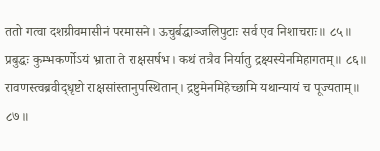ततो गत्वा दशग्रीवमासीनं परमासने। ऊचुर्बद्धाञ्जलिपुटाः सर्व एव निशाचराः॥ ८५॥ प्रबुद्धः कुम्भकर्णोऽयं भ्राता ते राक्षसर्षभ। कथं तत्रैव निर्यातु द्रक्ष्यस्येनमिहागतम्॥ ८६॥ रावणस्त्वब्रवीद‍्धृष्टो राक्षसांस्तानुपस्थितान्। द्रष्टुमेनमिहेच्छामि यथान्यायं च पूज्यताम्॥ ८७॥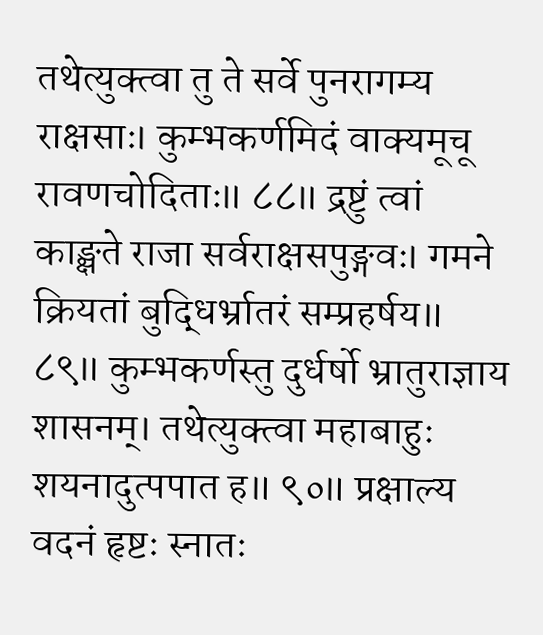तथेत्युक्त्वा तु ते सर्वे पुनरागम्य राक्षसाः। कुम्भकर्णमिदं वाक्यमूचू रावणचोदिताः॥ ८८॥ द्रष्टुं त्वां काङ्क्षते राजा सर्वराक्षसपुङ्गवः। गमने क्रियतां बुद्धिर्भ्रातरं सम्प्रहर्षय॥ ८९॥ कुम्भकर्णस्तु दुर्धर्षो भ्रातुराज्ञाय शासनम्। तथेत्युक्त्वा महाबाहुः शयनादुत्पपात ह॥ ९०॥ प्रक्षाल्य वदनं हृष्टः स्नातः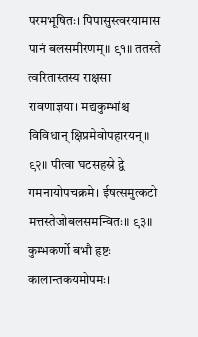परमभूषितः। पिपासुस्त्वरयामास पानं बलसमीरणम्॥ ९१॥ ततस्ते त्वरितास्तस्य राक्षसा रावणाज्ञया। मद्यकुम्भांश्च विविधान् क्षिप्रमेवोपहारयन्॥ ९२॥ पीत्वा घटसहस्रे द्वे गमनायोपचक्रमे। ईषत्समुत्कटो मत्तस्तेजोबलसमन्वितः॥ ९३॥ कुम्भकर्णो बभौ हृष्टः कालान्तकयमोपमः।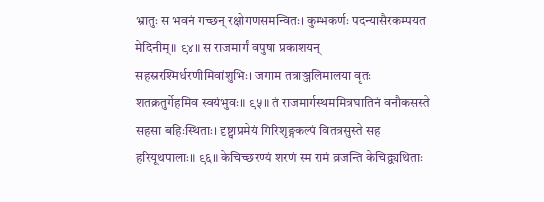भ्रातुः स भवनं गच्छन् रक्षोगणसमन्वितः। कुम्भकर्णः पदन्यासैरकम्पयत मेदिनीम्॥ ९४॥ स राजमार्गं वपुषा प्रकाशयन् सहस्ररश्मिर्धरणीमिवांशुभिः। जगाम तत्राञ्जलिमालया वृतः शतक्रतुर्गेहमिव स्वयंभुवः॥ ९५॥ तं राजमार्गस्थममित्रघातिनं वनौकसस्ते सहसा बहिःस्थिताः। दृष्ट्वाप्रमेयं गिरिशृङ्गकल्पं वितत्रसुस्ते सह हरियूथपालाः॥ ९६॥ केचिच्छरण्यं शरणं स्म रामं व्रजन्ति केचिद्व्यथिताः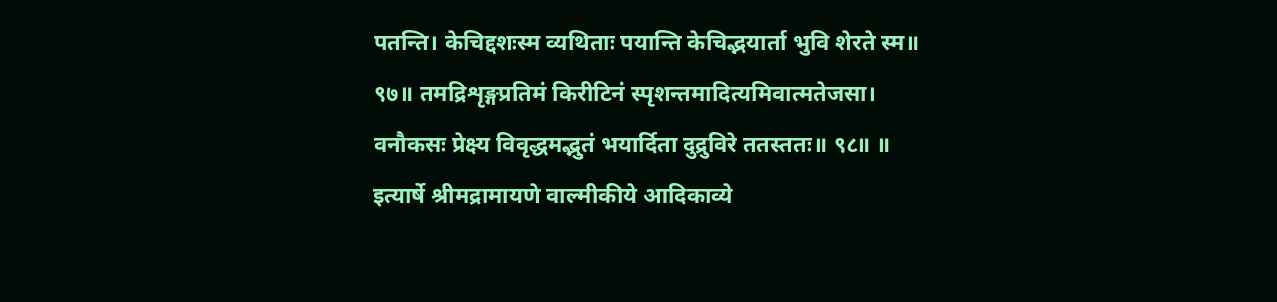पतन्ति। केचिद्दशःस्म व्यथिताः पयान्ति केचिद्भयार्ता भुवि शेरते स्म॥ ९७॥ तमद्रिशृङ्गप्रतिमं किरीटिनं स्पृशन्तमादित्यमिवात्मतेजसा। वनौकसः प्रेक्ष्य विवृद्धमद्भुतं भयार्दिता दुद्रुविरे ततस्ततः॥ ९८॥ ॥ इत्यार्षे श्रीमद्रामायणे वाल्मीकीये आदिकाव्ये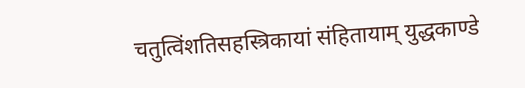चतुत्विंशतिसहस्त्रिकायां संहितायाम् युद्धकाण्डे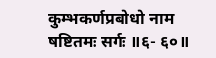कुम्भकर्णप्रबोधो नाम षष्टितमः सर्गः ॥६- ६०॥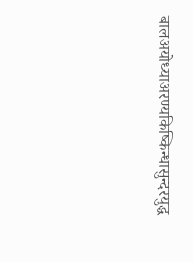बालअयोध्याअरण्यकिष्किन्धासुन्दरयुद्ध